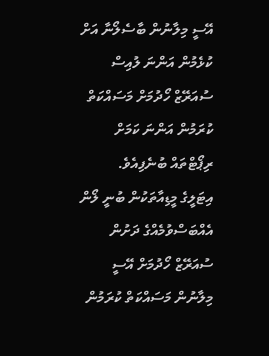އޭސީ މިލާނުން ބާސެލޯނާ އަށް ކުޅެމުން އަންނަ ލުއިސް ސުއަރޭޒް ހޯދުމަށް މަސައްކަތް ކުރަމުން އަންނަ ކަމަށް ރިޕޯޓްތައް ބުނެފިއެވެ.
އިޓަލީގެ މީޑިއާތަކުން ބުނީ ލޯން އެއްބަސްވުމެއްގެ ދަށުން ސުއަރޭޒް ހޯދުމަށް އޭސީ މިލާނުން މަސައްކަތް ކުރަމުން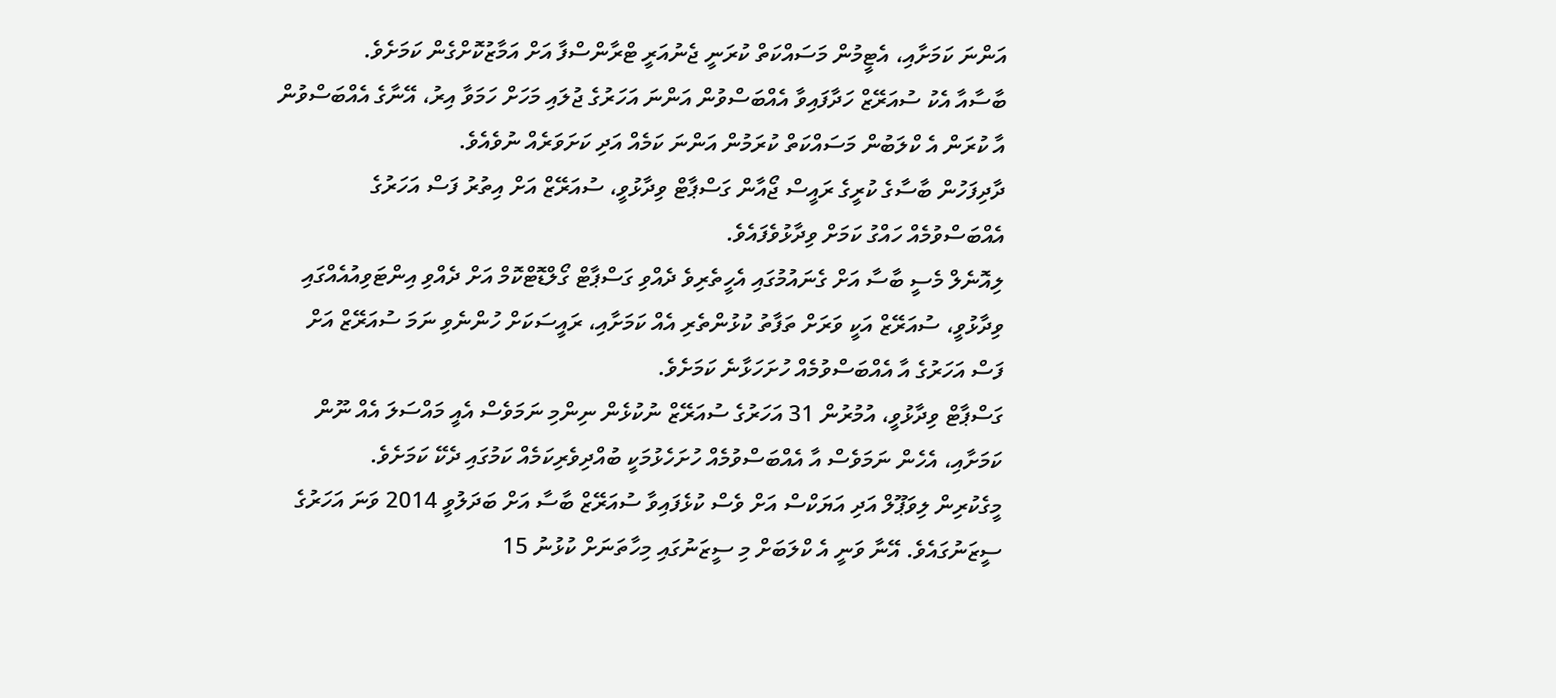އަންނަ ކަމަށާއި، އެޓީމުން މަސައްކަތް ކުރަނީ ޖެނުއަރީ ޓްރާންސްފާ އަށް އަމާޒުކޮށްގެން ކަމަށެވެ.
ބާސާއާ އެކު ސުއަރޭޒް ހަދާފައިވާ އެއްބަސްވުން އަންނަ އަހަރުގެ ޖުލައި މަހަށް ހަމަވާ އިރު، އޭނާގެ އެއްބަސްވުން އާ ކުރަން އެ ކްލަބުން މަސައްކަތް ކުރަމުން އަންނަ ކަމެއް އަދި ކަށަވަރެއް ނުވެއެވެ.
ދާދިފަހުން ބާސާގެ ކުރީގެ ރައީސް ޖޯއާން ގަސްޕާޓް ވިދާޅުވީ، ސުއަރޭޒް އަށް އިތުރު ފަސް އަހަރުގެ އެއްބަސްވުމެއް ހައްގު ކަމަށް ވިދާޅުވެފައެވެ.
ލިއޮނެލް މެސީ ބާސާ އަށް ގެނައުމުގައި އެހީތެރިވެ ދެއްވި ގަސްޕާޓް ގޯލްޑޮޓްކޮމް އަށް ދެއްވި އިންޓަވިއުއެއްގައި ވިދާޅުވީ، ސުއަރޭޒް އަކީ ވަރަށް ތަފާތު ކުޅުންތެރި އެއް ކަމަށާއި، ރައީސަކަށް ހުންނެވި ނަމަ ސުއަރޭޒް އަށް ފަސް އަހަރުގެ އާ އެއްބަސްވުމެއް ހުށަހަޅާނެ ކަމަށެވެ.
ގަސްޕާޓް ވިދާޅުވީ، އުމުރުން 31 އަހަރުގެ ސުއަރޭޒް ނުކުޅެން ނިންމި ނަމަވެސް އެއީ މައްސަލަ އެއް ނޫން ކަމަށާއި، އެހެން ނަމަވެސް އާ އެއްބަސްވުމެއް ހުށަހެޅުމަކީ ބުއްދިވެރިކަމެއް ކަމުގައި ދެކޭ ކަމަށެވެ.
މީގެކުރިން ލިވަޕޫލް އަދި އަޔަކްސް އަށް ވެސް ކުޅެފައިވާ ސުއަރޭޒް ބާސާ އަށް ބަދަލުވީ 2014 ވަނަ އަހަރުގެ ސީޒަނުގައެވެ. އޭނާ ވަނީ އެ ކްލަބަށް މި ސީޒަނުގައި މިހާތަނަށް ކުޅުނު 15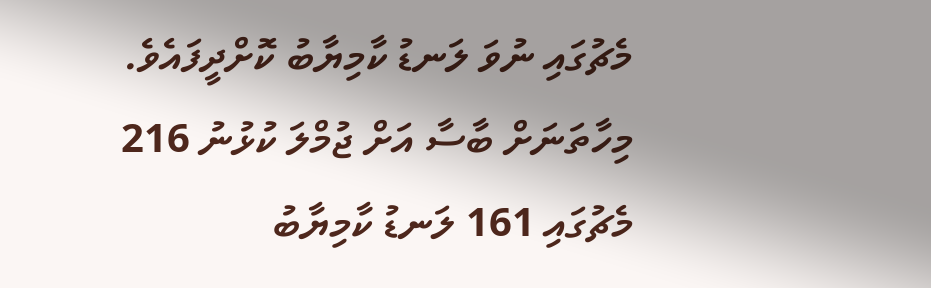މެޗުގައި ނުވަ ލަނޑު ކާމިޔާބު ކޮށްދީފައެވެ.
މިހާތަނަށް ބާސާ އަށް ޖުމްލަ ކުޅުނު 216 މެޗުގައި 161 ލަނޑު ކާމިޔާބު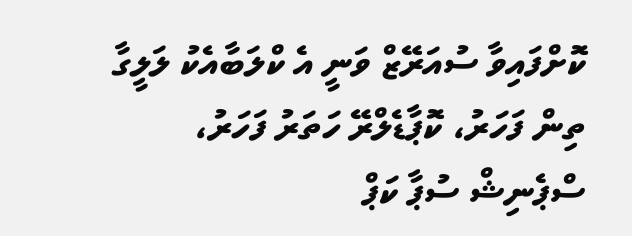ކޮށްފައިވާ ސުއަރޭޒް ވަނީ އެ ކްލަބާއެކު ލަލީގާ ތިން ފަހަރު، ކޮޕާޑެލްރޭ ހަތަރު ފަހަރު، ސްޕެނިޝް ސުޕާ ކަޕް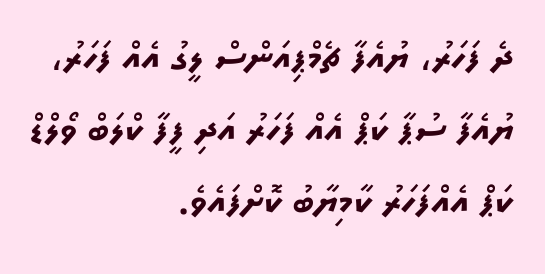ދެ ފަހަރު، ޔުއެފާ ޗެމްޕިއަންސް ލީގު އެއް ފަހަރު، ޔުއެފާ ސުޕާ ކަޕް އެއް ފަހަރު އަދި ފީފާ ކްލަބް ވޯލްޑް ކަޕް އެއްފަހަރު ކާމިޔާބު ކޮށްފައެވެ.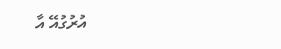އުރުގުއޭ އާ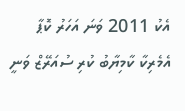އެކު 2011 ވަނަ އަހަރު ކޮޕާ އެމެރިކާ ކާމިޔާބު ކުރި ސުއަރޭޒް ވަނީ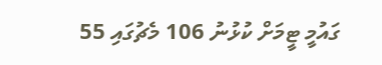ގައުމީ ޓީމަށް ކުޅުނު 106 މެޗުގައި 55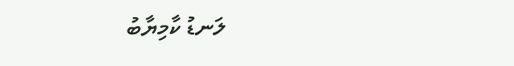ލަނޑު ކާމިޔާބު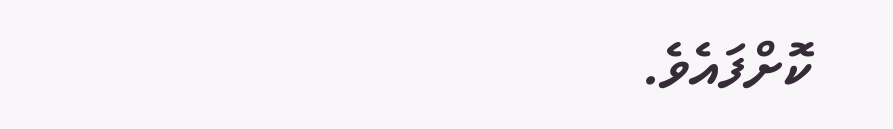ކޮށްފައެވެ.